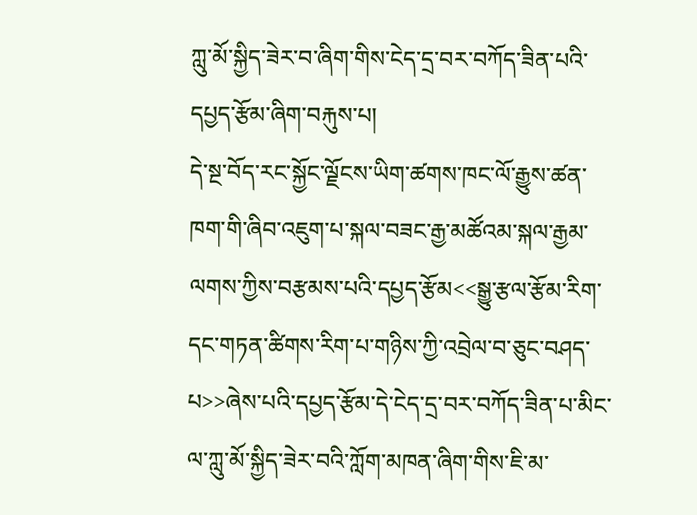ཀླུ་མོ་སྐྱིད་ཟེར་བ་ཞིག་གིས་ངེད་དྲ་བར་བཀོད་ཟིན་པའི་དཔྱད་རྩོམ་ཞིག་བརྐུས་པ།
དེ་སྔ་བོད་རང་སྐྱོང་ལྗོངས་ཡིག་ཚགས་ཁང་ལོ་རྒྱུས་ཚན་ཁག་གི་ཞིབ་འཇུག་པ་སྐལ་བཟང་རྒྱ་མཚོའམ་སྐལ་རྒྱམ་ལགས་ཀྱིས་བརྩམས་པའི་དཔྱད་རྩོམ<<སྒྱུ་རྩལ་རྩོམ་རིག་དང་གཏན་ཚིགས་རིག་པ་གཉིས་ཀྱི་འབྲེལ་བ་ཅུང་བཤད་པ>>ཞེས་པའི་དཔྱད་རྩོམ་དེ་ངེད་དྲ་བར་བཀོད་ཟིན་པ་མིང་ལ་ཀླུ་མོ་སྐྱིད་ཟེར་བའི་ཀློག་མཁན་ཞིག་གིས་ཇི་མ་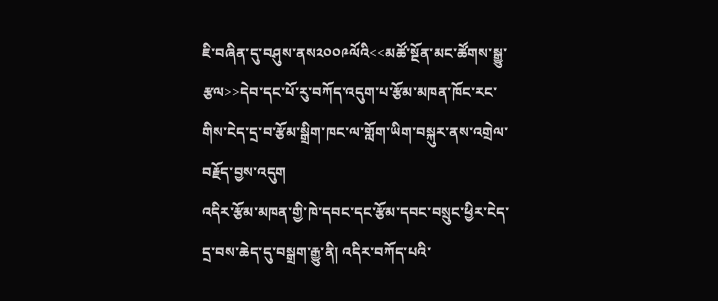ཇི་བཞིན་དུ་བཤུས་ནས༢༠༠༩ལོའི<<མཚོ་སྔོན་མང་ཚོགས་སྒྱུ་རྩལ>>དེབ་དང་པོ་རུ་བཀོད་འདུག་པ་རྩོམ་མཁན་ཁོང་རང་གིས་ངེད་དྲ་བ་རྩོམ་སྒྲིག་ཁང་ལ་གློག་ཡིག་བསྐུར་ནས་འགྲེལ་བརྗོད་བྱས་འདུག
འདིར་རྩོམ་མཁན་གྱི་ཁེ་དབང་དང་རྩོམ་དབང་བསྲུང་ཕྱིར་ངེད་དྲ་བས་ཆེད་དུ་བསྒྲག་རྒྱུ་ནི། འདིར་བཀོད་པའི་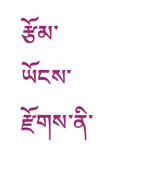རྩོམ་ཡོངས་རྫོགས་ནི་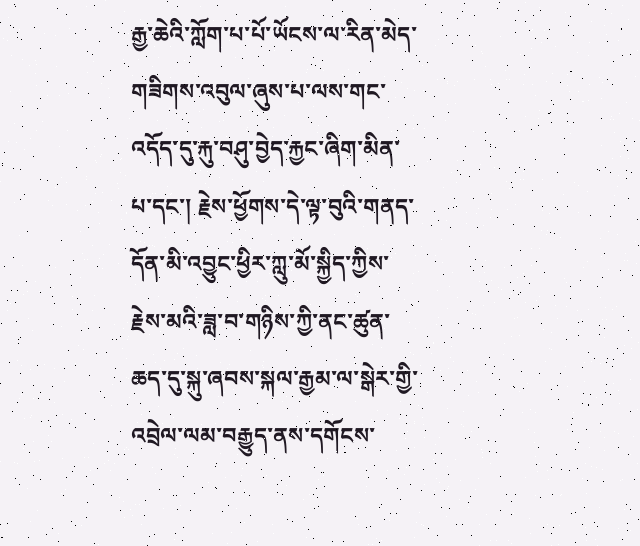རྒྱ་ཆེའི་ཀློག་པ་པོ་ཡོངས་ལ་རིན་མེད་གཟིགས་འབུལ་ཞུས་པ་ལས་གང་འདོད་དུ་རྐུ་བཤུ་བྱེད་རྐྱང་ཞིག་མིན་པ་དང་། རྗེས་ཕྱོགས་དེ་ལྟ་བུའི་གནད་དོན་མི་འབྱུང་ཕྱིར་ཀླུ་མོ་སྐྱིད་ཀྱིས་རྗེས་མའི་ཟླ་བ་གཉིས་ཀྱི་ནང་ཚུན་ཆད་དུ་སྐུ་ཞབས་སྐལ་རྒྱམ་ལ་སྒེར་གྱི་འབྲེལ་ལམ་བརྒྱུད་ནས་དགོངས་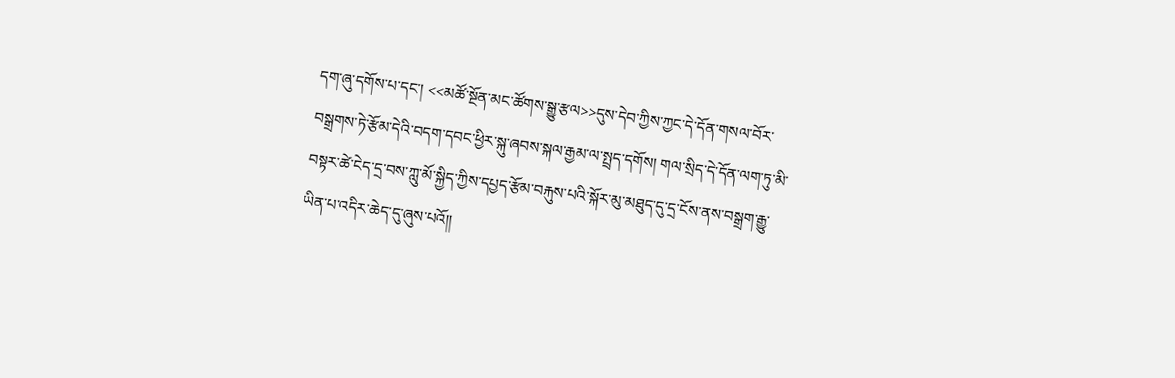དག་ཞུ་དགོས་པ་དང་། <<མཚོ་སྔོན་མང་ཚོགས་སྒྱུ་རྩལ>>དུས་དེབ་ཀྱིས་ཀྱང་དེ་དོན་གསལ་བོར་བསྒྲགས་ཏེ་རྩོམ་དེའི་བདག་དབང་ཕྱིར་སྐུ་ཞབས་སྐལ་རྒྱམ་ལ་སྤྲད་དགོས། གལ་སྲིད་དེ་དོན་ལག་ཏུ་མི་བསྟར་ཚེ་ངེད་དྲ་བས་ཀླུ་མོ་སྐྱིད་ཀྱིས་དཔྱད་རྩོམ་བརྐུས་པའི་སྐོར་མུ་མཐུད་དུ་དྲ་ངོས་ནས་བསྒྲག་རྒྱུ་ཡིན་པ་འདིར་ཆེད་དུ་ཞུས་པའོ།།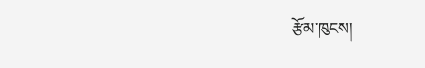རྩོམ་ཁུངས།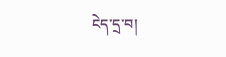ངེད་དྲ་བ།